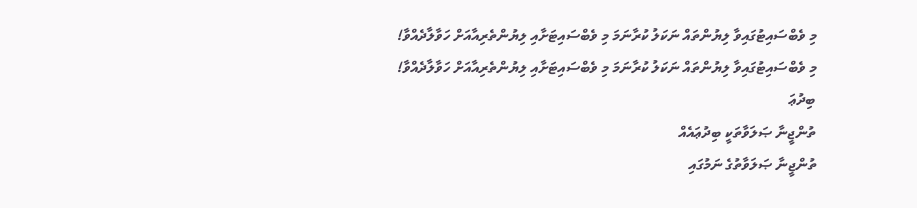މި ވެބްސައިޓުގައިވާ ލިޔުންތައް ނަކަލު ކުރާނަމަ މި ވެބްސައިޓަށާއި ލިޔުންތެރިއާއަށް ހަވާލާދެއްވާ!
މި ވެބްސައިޓުގައިވާ ލިޔުންތައް ނަކަލު ކުރާނަމަ މި ވެބްސައިޓަށާއި ލިޔުންތެރިއާއަށް ހަވާލާދެއްވާ!
ބިދުޢަ
ތުންޖީނާ ޞަލަވާތަކީ ބިދުޢައެއް
ތުންޖީނާ ޞަލަވާތުގެ ނަމުގައި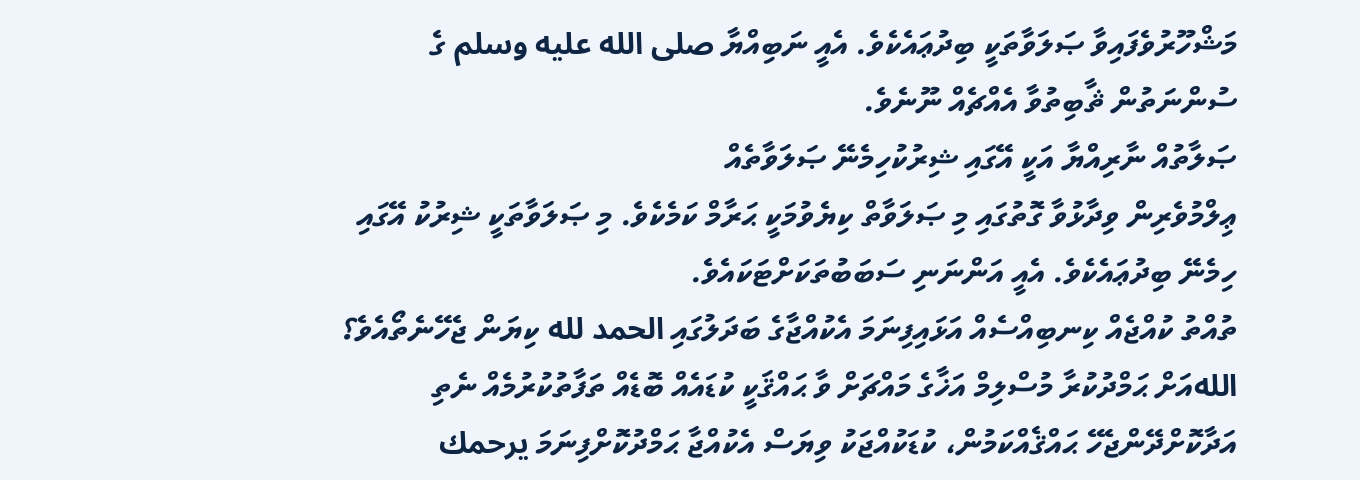މަޝްހޫރުވެފައިވާ ޞަލަވާތަކީ ބިދުޢައެކެވެ. އެއީ ނަބިއްޔާ صلى الله عليه وسلم ގެ ސުންނަތުން ޘާބިތުވާ އެއްޗެއް ނޫނެވެ.
ޞަލާތުއް ނާރިއްޔާ އަކީ އޭގައި ޝިރުކުހިމެނޭ ޞަލަވާތެއް
ޢިލްމުވެރިން ވިދާޅުވާ ގޮތުގައި މި ޞަލަވާތް ކިޔެވުމަކީ ޙަރާމް ކަމެކެވެ. މި ޞަލަވާތަކީ ޝިރުކު އޭގައި ހިމެނޭ ބިދުޢައެކެވެ. އެއީ އަންނަނި ސަބަބުތަކަށްޓަކައެވެ.
ތުއްތު ކުއްޖެއް ކިނބިއްސެއް އަޅައިފިނަމަ އެކުއްޖާގެ ބަދަލުގައި الحمد لله ކިޔަން ޖެހޭނެތޯއެވެ؟
اللهއަށް ޙަމްދުކުރާ މުސްލިމް އަޚާގެ މައްޗަށް ވާ ޙައްޤަކީ ކުޑައެއް ބޮޑެއް ތަފާތުކުރުމެއް ނެތި އަދާކޮށްދޭންޖެހޭ ޙައްޤެއްކަމުން، ކުޑަކުއްޖަކު ވިޔަސް އެކުއްޖާ ޙަމްދުކޮށްފިނަމަ يرحمك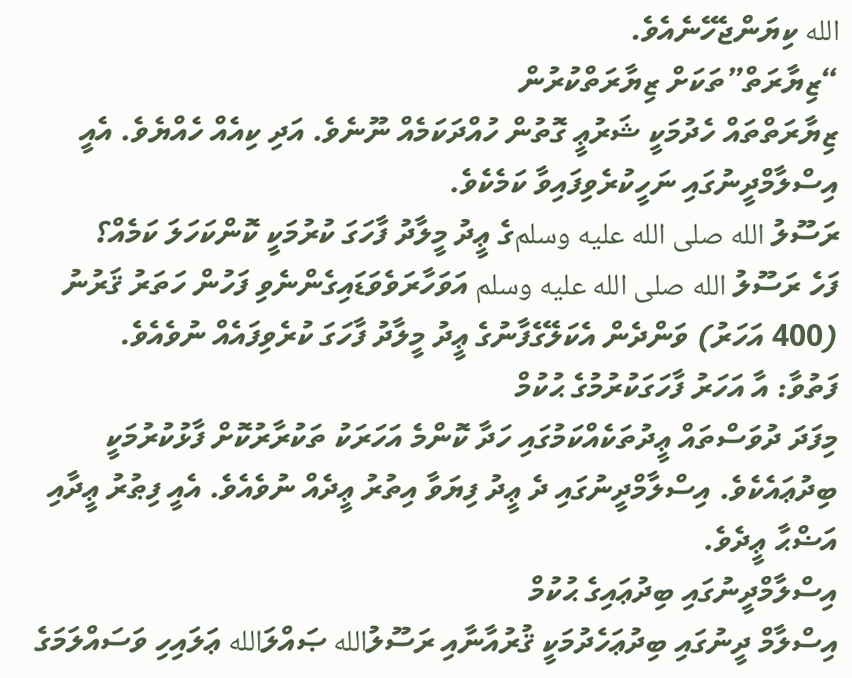الله ކިޔަންޖެހޭނެއެވެ.
“ޒިޔާރަތް”ތަކަށް ޒިޔާރަތްކުރުން
ޒިޔާރަތްތައް ހެދުމަކީ ޝަރުޢީ ގޮތުން ހުއްދަކަމެއް ނޫނެވެ. އަދި ކިއެއް ހެއްޔެވެ. އެއީ އިސްލާމްދީނުގައި ނަހީކުރެވިފައިވާ ކަމެކެވެ.
ރަސޫލު الله صلى الله عليه وسلمގެ ޢީދު މީލާދު ފާހަގަ ކުރުމަކީ ކޮންކަހަލަ ކަމެއް؟
ފަހެ ރަސޫލު الله صلى الله عليه وسلم އަވަހާރަވެވަޑައިގެންނެވި ފަހުން ހަތަރު ޤަރުނު (400 އަހަރު) ވަންދެން އެކަލޭގެފާނުގެ ޢީދު މީލާދު ފާހަގަ ކުރެވިފައެއް ނުވެއެވެ.
ފަތުވާ: އާ އަހަރު ފާހަގަކުރުމުގެ ޙުކުމް
މިފަދަ ދުވަސްތައް ޢީދުތަކެއްކަމުގައި ހަދާ ކޮންމެ އަހަރަކު ތަކުރާރުކޮށް ފާޅުކުރުމަކީ ބިދުޢައެކެވެ. އިސްލާމްދީނުގައި ދެ ޢީދު ފިޔަވާ އިތުރު ޢީދެއް ނުވެއެވެ. އެއީ ފިޠުރު ޢީދާއި އަޟްޙާ ޢީދެވެ.
އިސްލާމްދީނުގައި ބިދުޢައިގެ ޙުކުމް
އިސްލާމް ދީނުގައި ބިދުޢަހެދުމަކީ ޤުރުއާނާއި ރަސޫލުالله ޞައްލަالله ޢަލައިހި ވަސައްލަމަގެ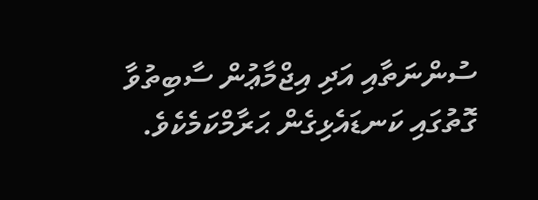ސުންނަތާއި އަދި އިޖްމާޢުން ސާބިތުވާ ގޮތުގައި ކަނޑައެޅިގެން ޙަރާމްކަމެކެވެ.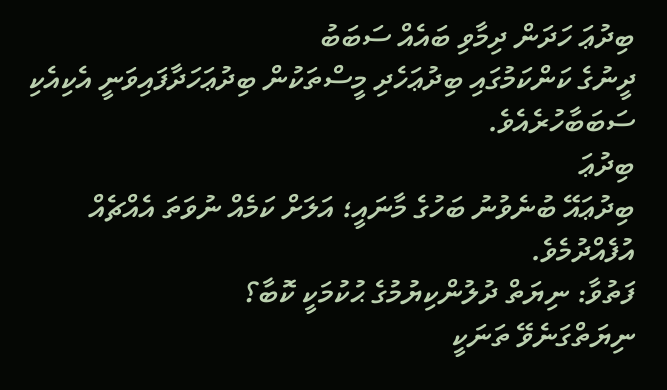ބިދުޢަ ހަދަން ދިމާވި ބައެއް ސަބަބު
ދީނުގެ ކަންކަމުގައި ބިދުޢަހެދި މީސްތަކުން ބިދުޢަހަދާފައިވަނީ އެކިއެކި ސަބަބާހުރެއެވެ.
ބިދުޢަ
ބިދުޢައޭ ބުނެވުނު ބަހުގެ މާނައީ؛ އަލަށް ކަމެއް ނުވަތަ އެއްޗެއް އުފެއްދުމެވެ.
ފަތުވާ: ނިޔަތް ދުލުންކިޔުމުގެ ޙުކުމަކީ ކޮބާ؟
ނިޔަތްގަނެވޭ ތަނަކީ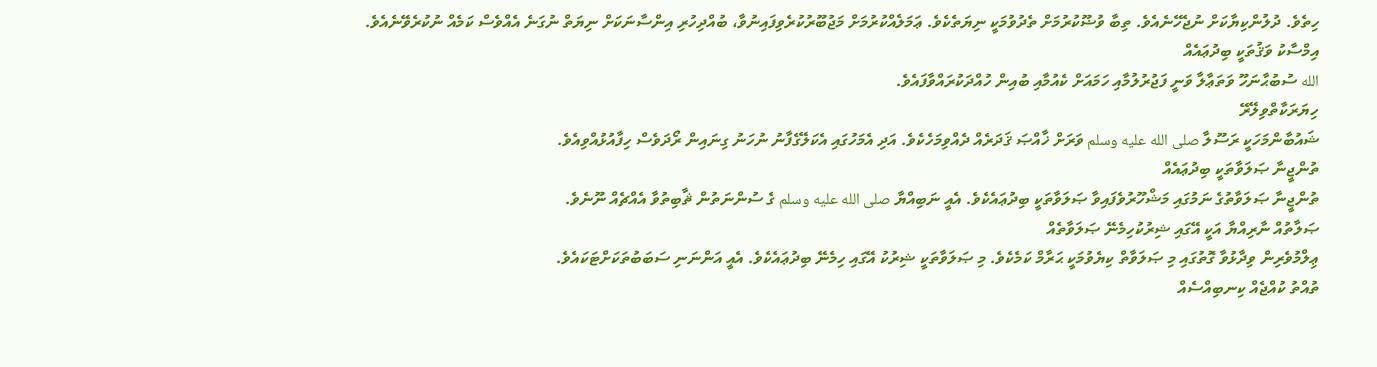ހިތެވެ. ދުލުންކިޔާކަށް ނުޖެހޭނެއެވެ. ތިބާ ވުޟޫކުރުމަށް ތެދުވުމަކީ ނިޔަތެކެވެ. ޢަމަލެއްކުރުމަށް މަޖުބޫރުކުރެވިފައިނުވާ، ބުއްދިހުރި އިންސާނަކަށް ނިޔަތް ނުގަނެ އެއްވެސް ކަމެއް ނުކުރެވޭނެއެވެ.
އިމްސާކު ވަޤުތަކީ ބިދުޢައެއް
الله ސުބުޙާނަހޫ ވަތަޢާލާ ވަނީ ފަޖުރުލުމާއި ހަމައަށް ކެއުމާއި ބުއިން ހުއްދަކުރައްވާފައެވެ.
ހިޔަރަކާތްވިލޭރޭ
ޝައުބާންމަހަކީ ރަސޫލާ صلى الله عليه وسلم ވަރަށް ޚާއްޞަ ޤަދަރެއް ދެއްވިމަހެކެވެ. އަދި އެމަހުގައި އެކަލޭގެފާނު ނުހަނު ގިނައިން ރޯދަވެސް ހިފާއުޅުއްވިއެވެ.
ތުންޖީނާ ޞަލަވާތަކީ ބިދުޢައެއް
ތުންޖީނާ ޞަލަވާތުގެ ނަމުގައި މަޝްހޫރުވެފައިވާ ޞަލަވާތަކީ ބިދުޢައެކެވެ. އެއީ ނަބިއްޔާ صلى الله عليه وسلم ގެ ސުންނަތުން ޘާބިތުވާ އެއްޗެއް ނޫނެވެ.
ޞަލާތުއް ނާރިއްޔާ އަކީ އޭގައި ޝިރުކުހިމެނޭ ޞަލަވާތެއް
ޢިލްމުވެރިން ވިދާޅުވާ ގޮތުގައި މި ޞަލަވާތް ކިޔެވުމަކީ ޙަރާމް ކަމެކެވެ. މި ޞަލަވާތަކީ ޝިރުކު އޭގައި ހިމެނޭ ބިދުޢައެކެވެ. އެއީ އަންނަނި ސަބަބުތަކަށްޓަކައެވެ.
ތުއްތު ކުއްޖެއް ކިނބިއްސެއް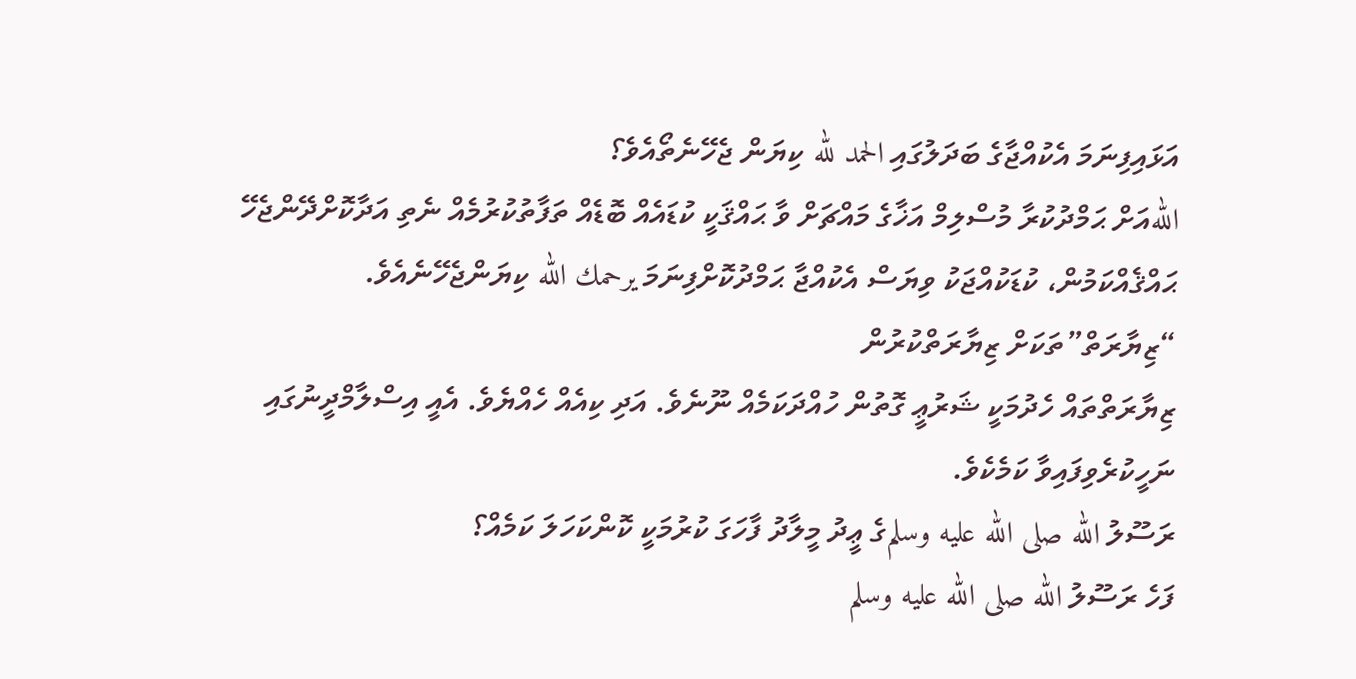އަޅައިފިނަމަ އެކުއްޖާގެ ބަދަލުގައި الحمد لله ކިޔަން ޖެހޭނެތޯއެވެ؟
اللهއަށް ޙަމްދުކުރާ މުސްލިމް އަޚާގެ މައްޗަށް ވާ ޙައްޤަކީ ކުޑައެއް ބޮޑެއް ތަފާތުކުރުމެއް ނެތި އަދާކޮށްދޭންޖެހޭ ޙައްޤެއްކަމުން، ކުޑަކުއްޖަކު ވިޔަސް އެކުއްޖާ ޙަމްދުކޮށްފިނަމަ يرحمك الله ކިޔަންޖެހޭނެއެވެ.
“ޒިޔާރަތް”ތަކަށް ޒިޔާރަތްކުރުން
ޒިޔާރަތްތައް ހެދުމަކީ ޝަރުޢީ ގޮތުން ހުއްދަކަމެއް ނޫނެވެ. އަދި ކިއެއް ހެއްޔެވެ. އެއީ އިސްލާމްދީނުގައި ނަހީކުރެވިފައިވާ ކަމެކެވެ.
ރަސޫލު الله صلى الله عليه وسلمގެ ޢީދު މީލާދު ފާހަގަ ކުރުމަކީ ކޮންކަހަލަ ކަމެއް؟
ފަހެ ރަސޫލު الله صلى الله عليه وسلم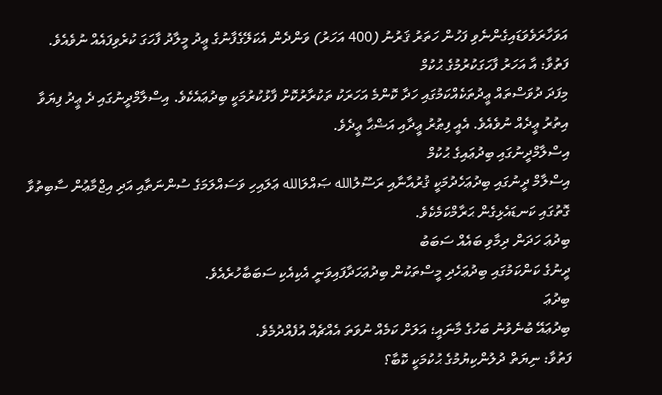އަވަހާރަވެވަޑައިގެންނެވި ފަހުން ހަތަރު ޤަރުނު (400 އަހަރު) ވަންދެން އެކަލޭގެފާނުގެ ޢީދު މީލާދު ފާހަގަ ކުރެވިފައެއް ނުވެއެވެ.
ފަތުވާ: އާ އަހަރު ފާހަގަކުރުމުގެ ޙުކުމް
މިފަދަ ދުވަސްތައް ޢީދުތަކެއްކަމުގައި ހަދާ ކޮންމެ އަހަރަކު ތަކުރާރުކޮށް ފާޅުކުރުމަކީ ބިދުޢައެކެވެ. އިސްލާމްދީނުގައި ދެ ޢީދު ފިޔަވާ އިތުރު ޢީދެއް ނުވެއެވެ. އެއީ ފިޠުރު ޢީދާއި އަޟްޙާ ޢީދެވެ.
އިސްލާމްދީނުގައި ބިދުޢައިގެ ޙުކުމް
އިސްލާމް ދީނުގައި ބިދުޢަހެދުމަކީ ޤުރުއާނާއި ރަސޫލުالله ޞައްލަالله ޢަލައިހި ވަސައްލަމަގެ ސުންނަތާއި އަދި އިޖްމާޢުން ސާބިތުވާ ގޮތުގައި ކަނޑައެޅިގެން ޙަރާމްކަމެކެވެ.
ބިދުޢަ ހަދަން ދިމާވި ބައެއް ސަބަބު
ދީނުގެ ކަންކަމުގައި ބިދުޢަހެދި މީސްތަކުން ބިދުޢަހަދާފައިވަނީ އެކިއެކި ސަބަބާހުރެއެވެ.
ބިދުޢަ
ބިދުޢައޭ ބުނެވުނު ބަހުގެ މާނައީ؛ އަލަށް ކަމެއް ނުވަތަ އެއްޗެއް އުފެއްދުމެވެ.
ފަތުވާ: ނިޔަތް ދުލުންކިޔުމުގެ ޙުކުމަކީ ކޮބާ؟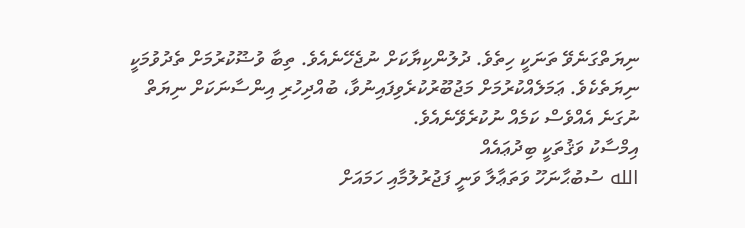ނިޔަތްގަނެވޭ ތަނަކީ ހިތެވެ. ދުލުންކިޔާކަށް ނުޖެހޭނެއެވެ. ތިބާ ވުޟޫކުރުމަށް ތެދުވުމަކީ ނިޔަތެކެވެ. ޢަމަލެއްކުރުމަށް މަޖުބޫރުކުރެވިފައިނުވާ، ބުއްދިހުރި އިންސާނަކަށް ނިޔަތް ނުގަނެ އެއްވެސް ކަމެއް ނުކުރެވޭނެއެވެ.
އިމްސާކު ވަޤުތަކީ ބިދުޢައެއް
الله ސުބުޙާނަހޫ ވަތަޢާލާ ވަނީ ފަޖުރުލުމާއި ހަމައަށް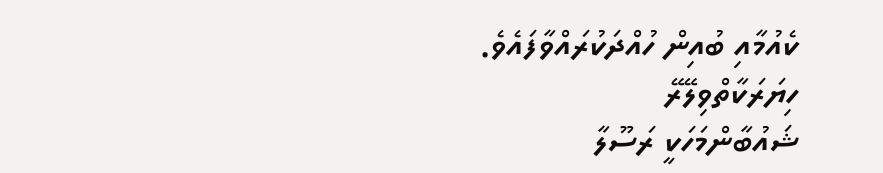ކެއުމާއި ބުއިން ހުއްދަކުރައްވާފައެވެ.
ހިޔަރަކާތްވިލޭރޭ
ޝައުބާންމަހަކީ ރަސޫލާ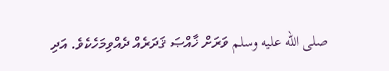صلى الله عليه وسلم ވަރަށް ޚާއްޞަ ޤަދަރެއް ދެއްވިމަހެކެވެ. އަދި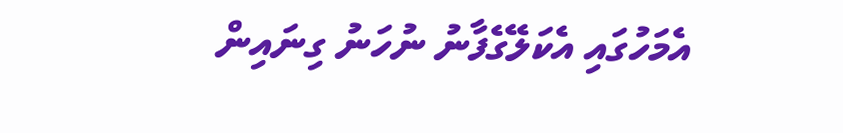އެމަހުގައި އެކަލޭގެފާނު ނުހަނު ގިނައިން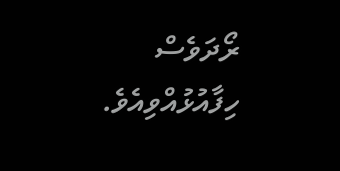ރޯދަވެސް ހިފާއުޅުއްވިއެވެ.